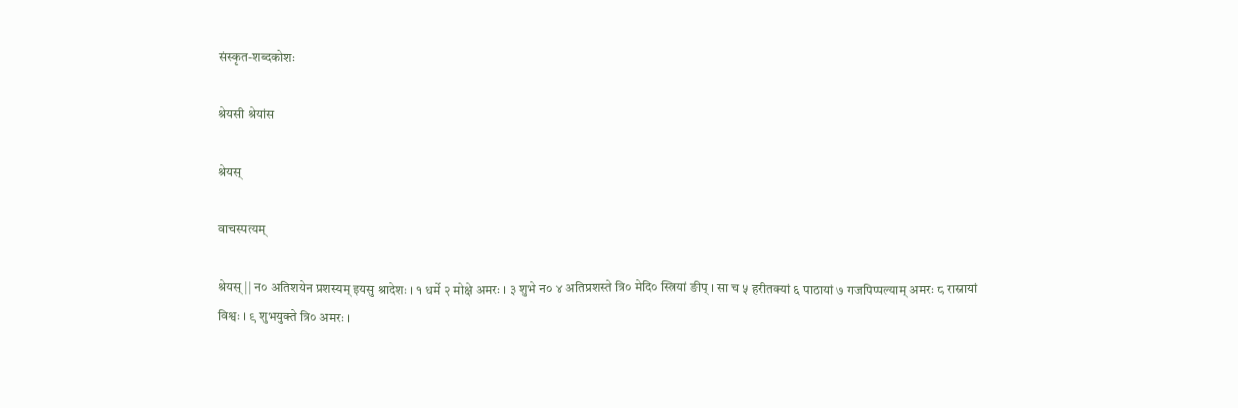संस्कृत-शब्दकोशः

श्रेयसी श्रेयांस

श्रेयस्

वाचस्पत्यम्

श्रेयस् || न० अतिशयेन प्रशस्यम् इयसु श्रादेशः । १ धर्मे २ मोक्षे अमरः । ३ शुभे न० ४ अतिप्रशस्ते त्रि० मेदि० स्त्रियां ङीप् । सा च ५ हरीतक्यां ६ पाठायां ७ गजपिप्पल्याम् अमरः ८ रास्नायां विश्वः । ९ शुभयुक्ते त्रि० अमरः ।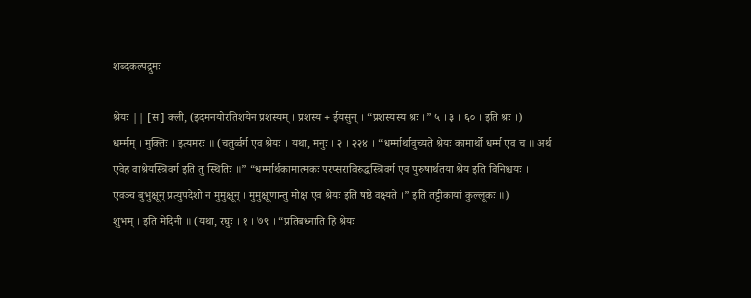शब्दकल्पद्रुमः

श्रेयः || [स] क्ली, (इदमनयोरतिशयेन प्रशस्यम् । प्रशस्य + ईयसुन् । “प्रशस्यस्य श्रः ।” ५ । ३ । ६० । इति श्रः ।)
धर्म्मम् । मुक्तिः । इत्यमरः ॥ (चतुर्व्वर्ग एव श्रेयः । यथा, मनुः । २ । २२४ । “धर्म्मार्थावुच्यते श्रेयः कामार्थो धर्म्म एव च ॥ अर्थ एवेह वाश्रेयस्त्रिवर्ग इति तु स्थितिः ॥” “धर्म्मार्थकामात्मकः परप्सराविरुद्धस्त्रिवर्ग एव पुरुषार्थतया श्रेय इति विनिश्चयः । एवञ्च बुभुक्षून् प्रत्युपदेशो न मुमुक्षून् । मुमुक्षूणान्तु मोक्ष एव श्रेयः इति षष्ठे वक्ष्यते ।” इति तट्टीकायां कुल्लूकः ॥)
शुभम् । इति मेदिनी ॥ (यथा, रघुः । १ । ७९ । “प्रतिबध्नाति हि श्रेयः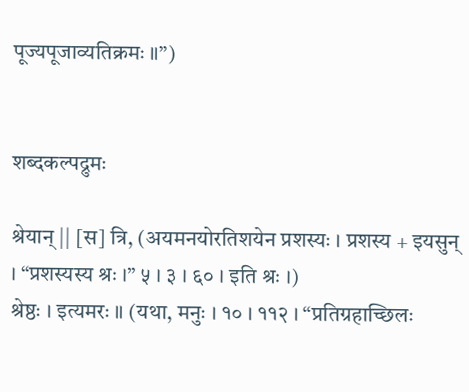पूज्यपूजाव्यतिक्रमः ॥”)


शब्दकल्पद्रुमः

श्रेयान् || [स] त्रि, (अयमनयोरतिशयेन प्रशस्यः । प्रशस्य + इयसुन् । “प्रशस्यस्य श्रः ।” ५ । ३ । ६० । इति श्रः ।)
श्रेष्ठः । इत्यमरः ॥ (यथा, मनुः । १० । ११२ । “प्रतिग्रहाच्छिलः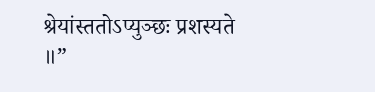श्रेयांस्ततोऽप्युञ्छः प्रशस्यते ॥”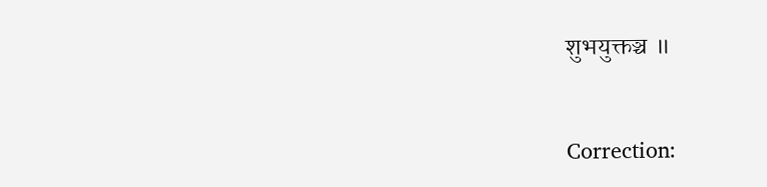शुभयुक्तञ्च ॥



Correction: